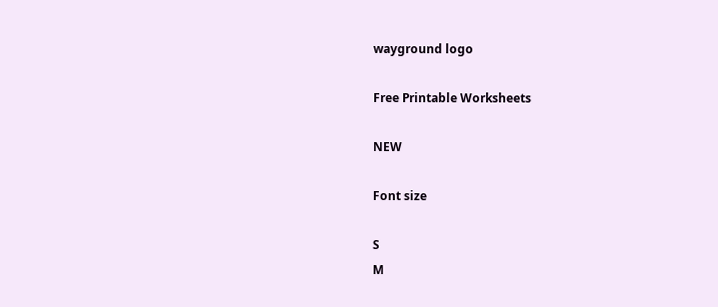wayground logo

Free Printable Worksheets

NEW

Font size

S
M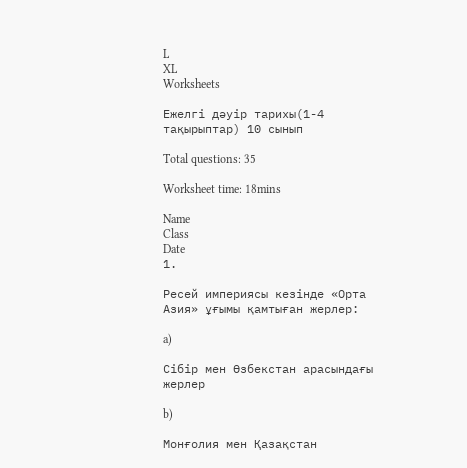L
XL
Worksheets

Ежелгі дәуір тарихы(1-4 тақырыптар) 10 сынып

Total questions: 35

Worksheet time: 18mins

Name
Class
Date
1.

Ресей империясы кезінде «Орта Азия» ұғымы қамтыған жерлер:

a)

Сібір мен Өзбекстан арасындағы жерлер

b)

Монғолия мен Қазақстан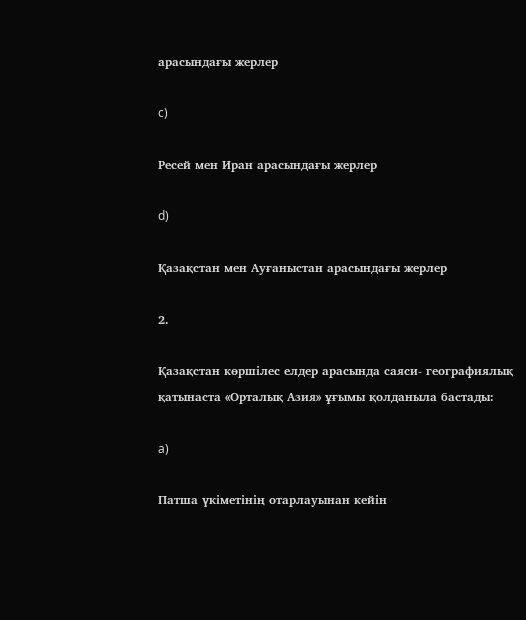арасындағы жерлер

c)

Ресей мен Иран арасындағы жерлер

d)

Қазақстан мен Ауғаныстан арасындағы жерлер

2.

Қазақстан көршілес елдер арасында саяси- географиялық қатынаста «Орталық Азия» ұғымы қолданыла бастады:

a)

Патша үкіметінің отарлауынан кейін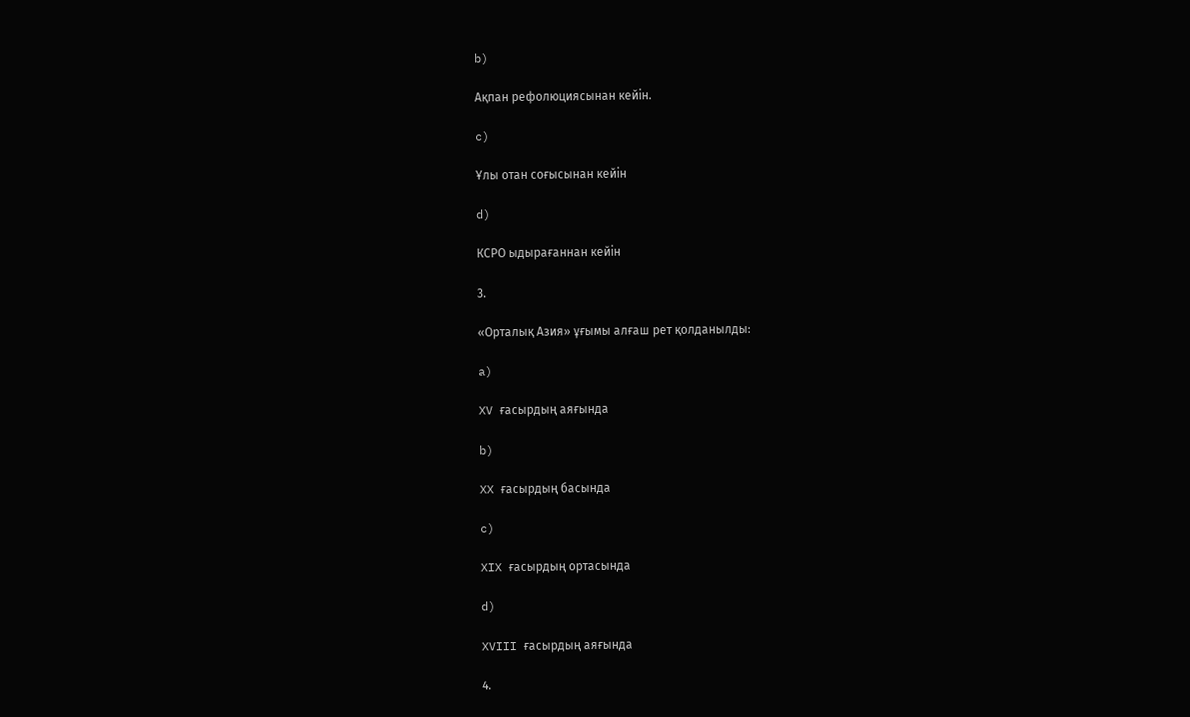b)

Ақпан рефолюциясынан кейін.

c)

Ұлы отан соғысынан кейін

d)

КСРО ыдырағаннан кейін

3.

«Орталық Азия» ұғымы алғаш рет қолданылды:

a)

XV ғасырдың аяғында

b)

XX ғасырдың басында

c)

XIX ғасырдың ортасында

d)

XVIII ғасырдың аяғында

4.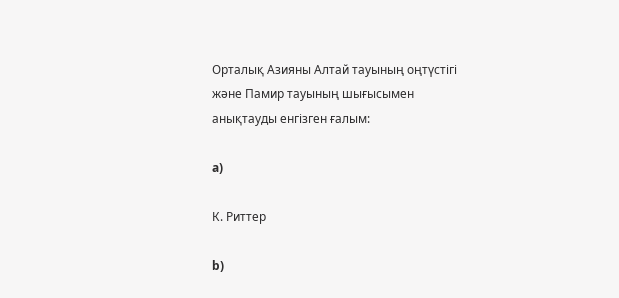Орталық Азияны Алтай тауының оңтүстігі және Памир тауының шығысымен анықтауды енгізген ғалым:

a)

К. Риттер

b)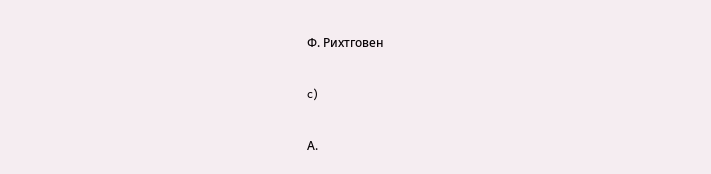Ф. Рихтговен

c)

А.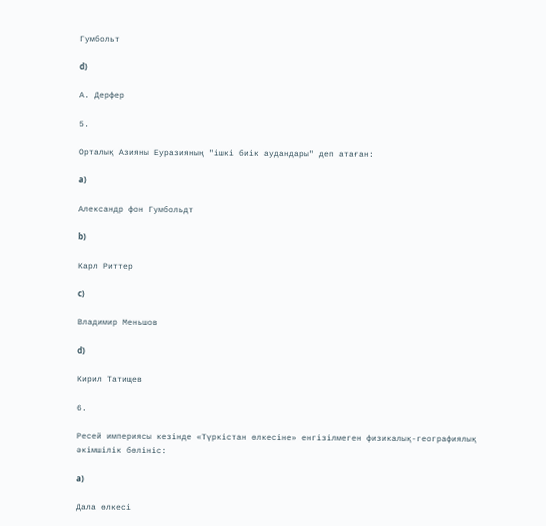Гумбольт

d)

А. Дерфер

5.

Орталық Азияны Еуразияның "ішкі биік аудандары" деп атаған:

a)

Александр фон Гумбольдт

b)

Карл Риттер

c)

Владимир Меньшов

d)

Кирил Татищев

6.

Ресей империясы кезінде «Түркістан өлкесіне» енгізілмеген физикалық-географиялық әкімшілік бөлініс:

a)

Дала өлкесі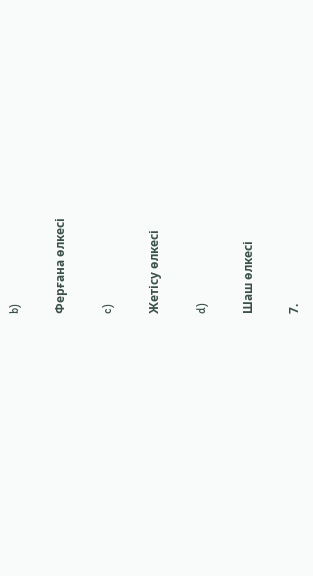b)

Ферғана өлкесі

c)

Жетісу өлкесі

d)

Шаш өлкесі

7.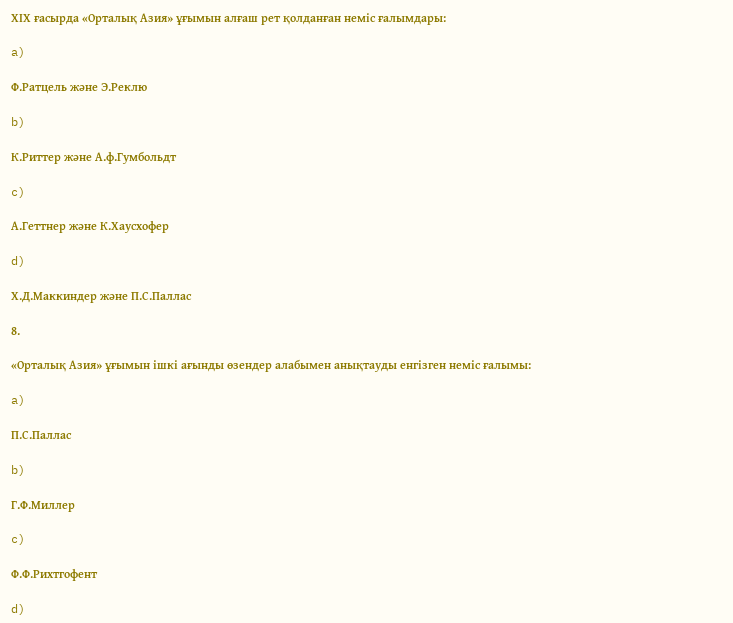ХІХ ғасырда «Орталық Азия» ұғымын алғаш рет қолданған неміс ғалымдары:

a)

Ф.Ратцель және Э.Реклю

b)

К.Риттер және А.ф.Гумбольдт

c)

А.Геттнер және К.Хаусхофер

d)

Х.Д.Маккиндер және П.С.Паллас

8.

«Орталық Азия» ұғымын ішкі ағынды өзендер алабымен анықтауды енгізген неміс ғалымы:

a)

П.С.Паллас

b)

Г.Ф.Миллер

c)

Ф.Ф.Рихтгофент

d)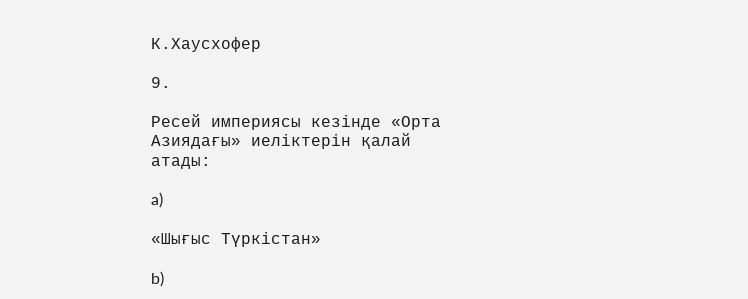К.Хаусхофер

9.

Ресей империясы кезінде «Орта Азиядағы» иеліктерін қалай атады:

a)

«Шығыс Түркістан»

b)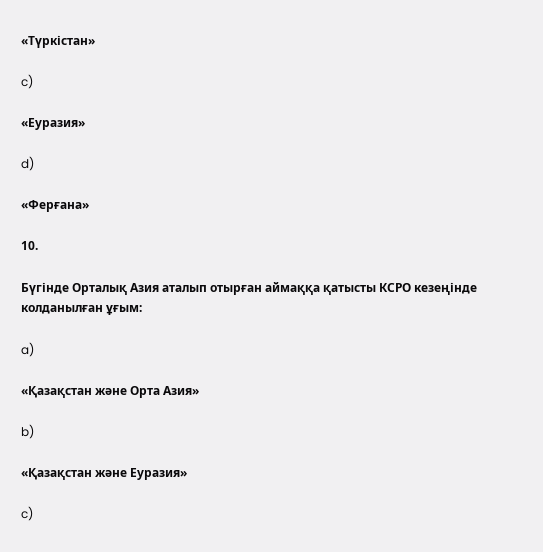«Түркістан»

c)

«Еуразия»

d)

«Ферғана»

10.

Бүгінде Орталық Азия аталып отырған аймаққа қатысты КСРО кезеңінде колданылған ұғым:

a)

«Қазақстан және Орта Азия»

b)

«Қазақстан және Еуразия»

c)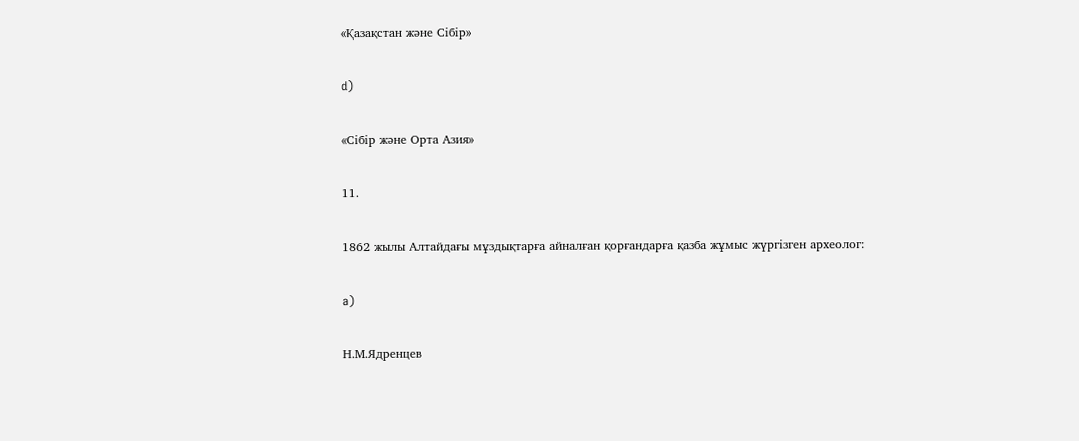«Қазақстан және Сібір»

d)

«Сібір және Орта Азия»

11.

1862 жылы Алтайдағы мұздықтарға айналған қорғандарға қазба жұмыс жүргізген археолог:

a)

Н.М.Ядренцев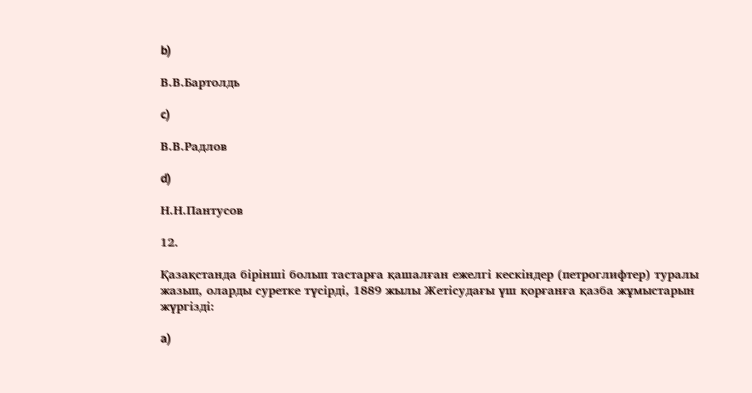b)

В.В.Бартолдь

c)

В.В.Радлов

d)

Н.Н.Пантусов

12.

Қазақстанда бірінші болып тастарға қашалған ежелгі кескіндер (петроглифтер) туралы жазып, оларды суретке түсірді, 1889 жылы Жетісудағы үш қорғанға қазба жұмыстарын жүргізді:

a)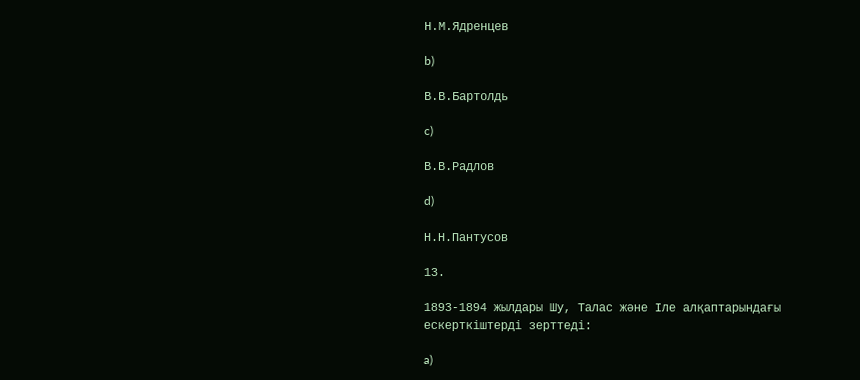Н.М.Ядренцев

b)

В.В.Бартолдь

c)

В.В.Радлов

d)

Н.Н.Пантусов

13.

1893-1894 жылдары Шу, Талас және Іле алқаптарындағы ескерткіштерді зерттеді:

a)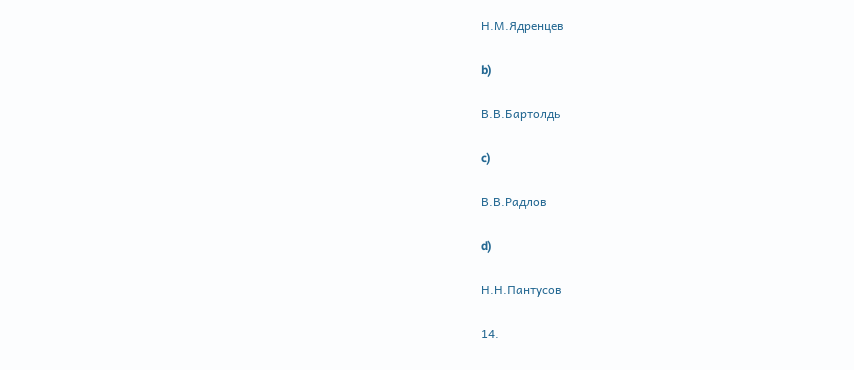Н.М.Ядренцев

b)

В.В.Бартолдь

c)

В.В.Радлов

d)

Н.Н.Пантусов

14.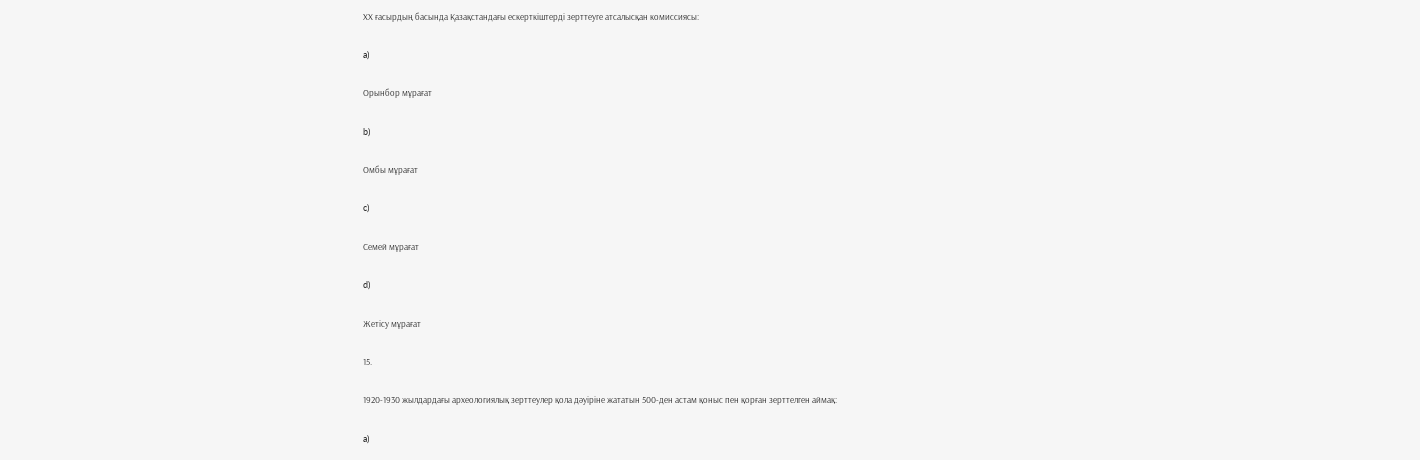ХХ ғасырдың басында Қазақстандағы ескерткіштерді зерттеуге атсалысқан комиссиясы:

a)

Орынбор мұрағат

b)

Омбы мұрағат

c)

Семей мұрағат

d)

Жетісу мұрағат

15.

1920-1930 жылдардағы археологиялық зерттеулер қола дәуіріне жататын 500-ден астам қоныс пен қорған зерттелген аймақ:

a)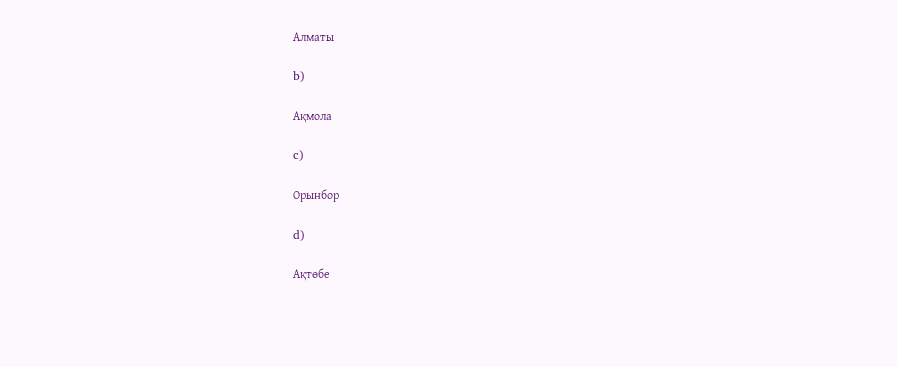Алматы

b)

Ақмола

c)

Орынбор

d)

Ақтөбе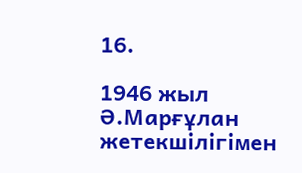16.

1946 жыл Ә.Марғұлан жетекшілігімен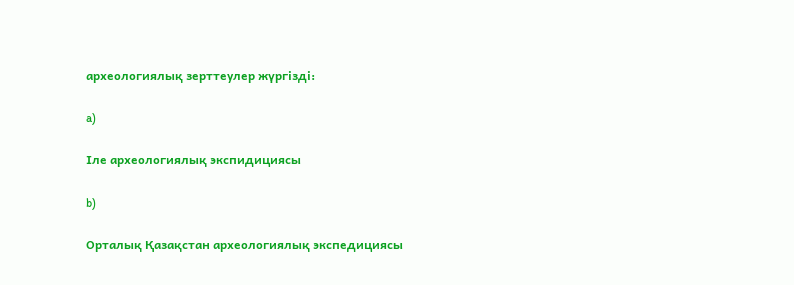археологиялық зерттеулер жүргізді:

a)

Іле археологиялық экспидициясы

b)

Орталық Қазақстан археологиялық экспедициясы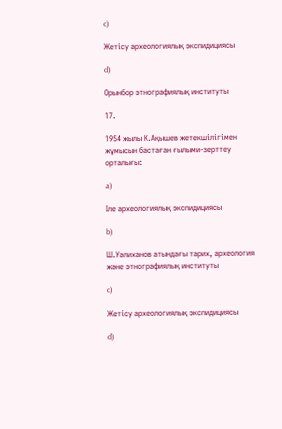c)

Жетісу археологиялық экспидициясы

d)

Орынбор этнографиялық институты

17.

1954 жылы К.Ақышев жетекшілігімен жұмысын бастаған ғылыми-зерттеу орталығы:

a)

Іле археологиялық экспидициясы

b)

Ш.Уәлиханов атындағы тарих, археология және этнографиялық институты

c)

Жетісу археологиялық экспидициясы

d)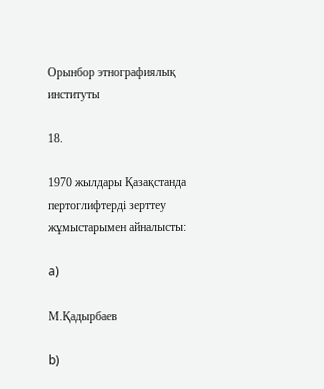Орынбор этнографиялық институты

18.

1970 жылдары Қазақстанда пертоглифтерді зерттеу жұмыстарымен айналысты:

a)

М.Қадырбаев

b)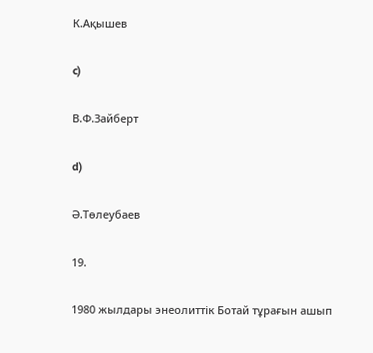К.Ақышев

c)

В.Ф.Зайберт

d)

Ә.Төлеубаев

19.

1980 жылдары энеолиттік Ботай тұрағын ашып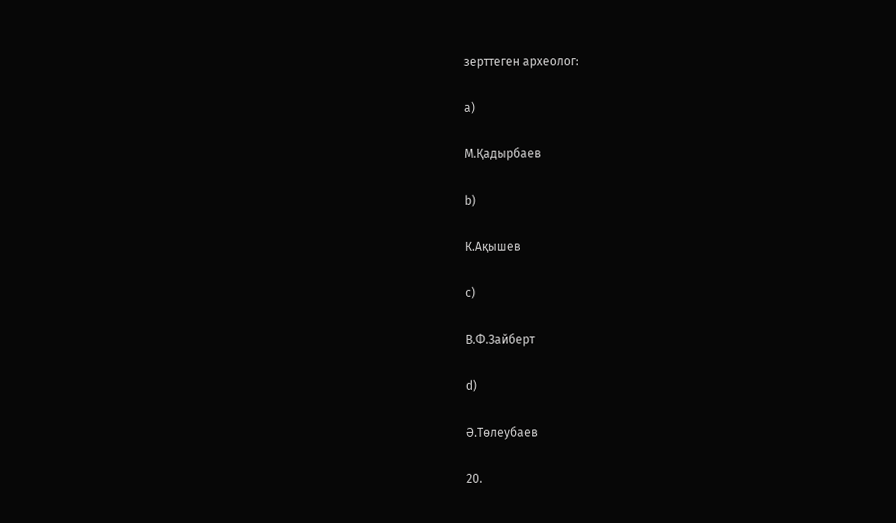зерттеген археолог:

a)

М.Қадырбаев

b)

К.Ақышев

c)

В.Ф.Зайберт

d)

Ә.Төлеубаев

20.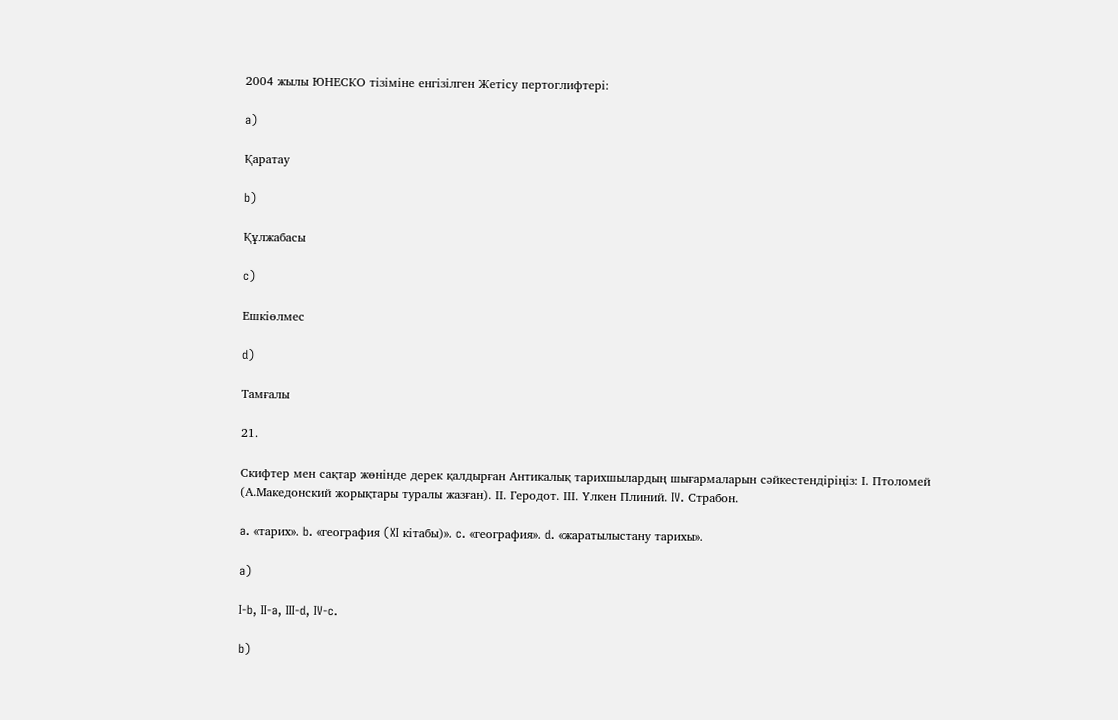2004 жылы ЮНЕСКО тізіміне енгізілген Жетісу пертоглифтері:

a)

Қаратау

b)

Құлжабасы

c)

Ешкіөлмес

d)

Тамғалы

21.

Скифтер мен сақтар жөнінде дерек қалдырған Антикалық тарихшылардың шығармаларын сәйкестендіріңіз: І. Птоломей (А.Македонский жорықтары туралы жазған). ІІ. Геродот. ІІІ. Үлкен Плиний. IV. Страбон.

a. «тарих». b. «география (XI кітабы)». c. «география». d. «жаратылыстану тарихы».

a)

I-b, II-a, III-d, IV-c.

b)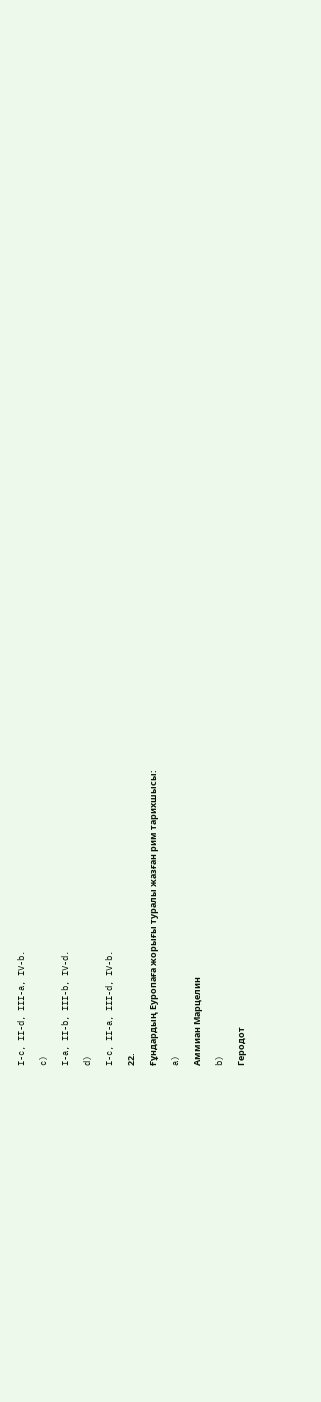I-c, II-d, III-a, IV-b.

c)

I-a, II-b, III-b, IV-d.

d)

I-c, II-a, III-d, IV-b.

22.

Ғұндардың Еуропаға жорығы туралы жазған рим тарихшысы:

a)

Аммиан Марцелин

b)

Геродот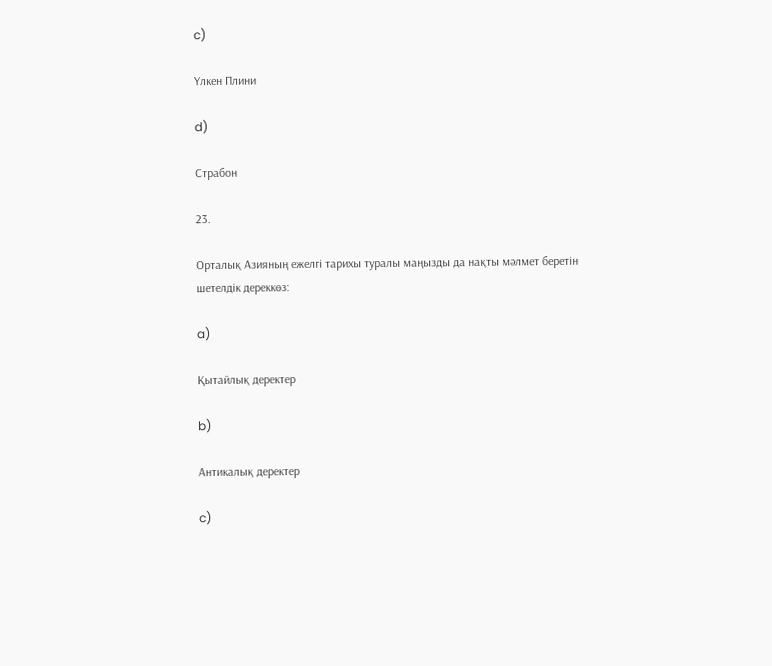c)

Үлкен Плини

d)

Страбон

23.

Орталық Азияның ежелгі тарихы туралы маңызды да нақты мәлмет беретін шетелдік дереккөз:

a)

Қытайлық деректер

b)

Антикалық деректер

c)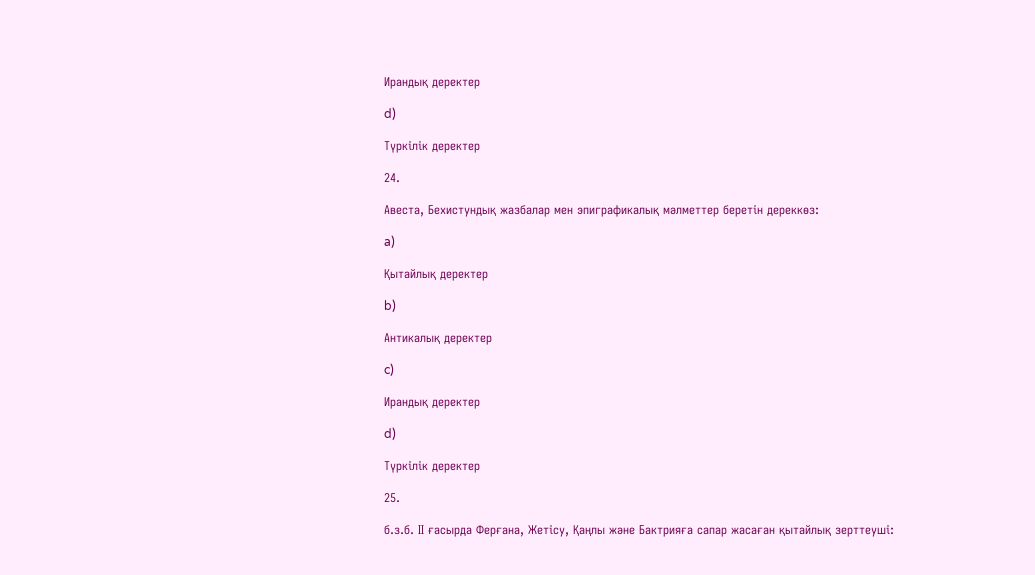Ирандық деректер

d)

Түркілік деректер

24.

Авеста, Бехистундық жазбалар мен эпиграфикалық мәлметтер беретін дереккөз:

a)

Қытайлық деректер

b)

Антикалық деректер

c)

Ирандық деректер

d)

Түркілік деректер

25.

б.з.б. ІІ ғасырда Ферғана, Жетісу, Қаңлы және Бактрияға сапар жасаған қытайлық зерттеуші: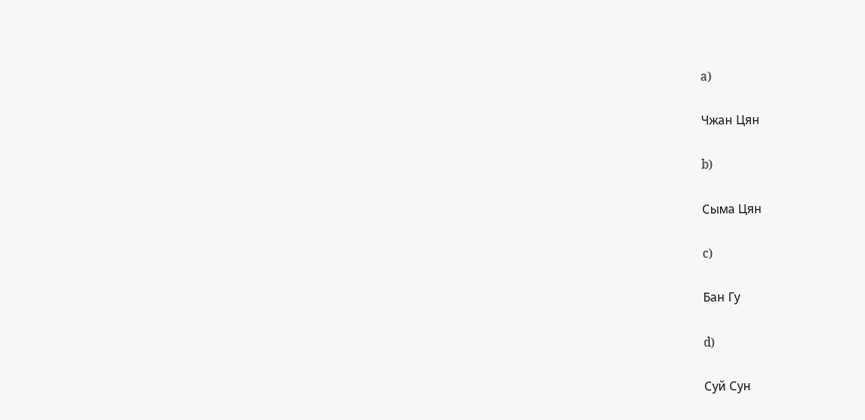a)

Чжан Цян

b)

Сыма Цян

c)

Бан Гу

d)

Суй Сун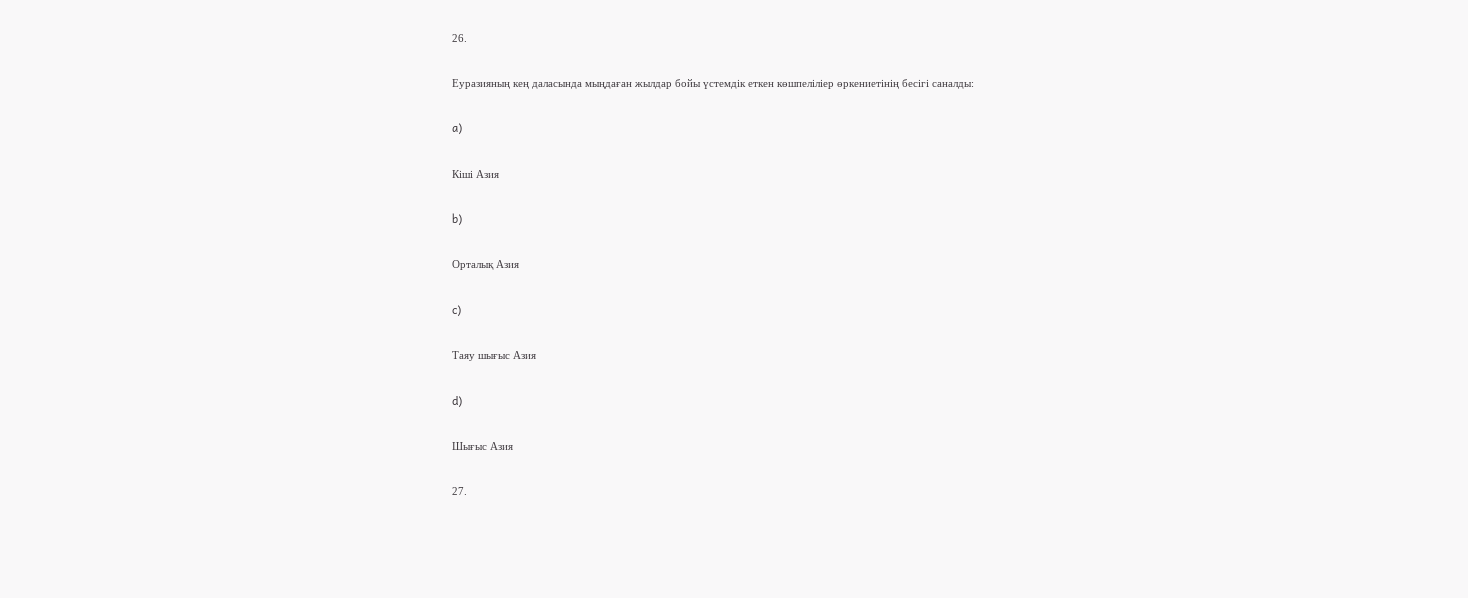26.

Еуразияның кең даласында мыңдаған жылдар бойы үстемдік еткен көшпеліліер өркениетінің бесігі саналды:

a)

Кіші Азия

b)

Орталық Азия

c)

Таяу шығыс Азия

d)

Шығыс Азия

27.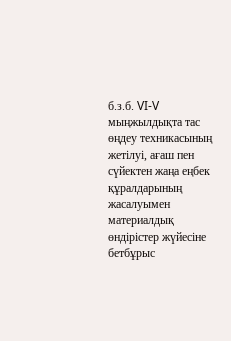б.з.б. VI-V мыңжылдықта тас өңдеу техникасының жетілуі, ағаш пен сүйектен жаңа еңбек құралдарының жасалуымен материалдық өндірістер жүйесіне бетбұрыс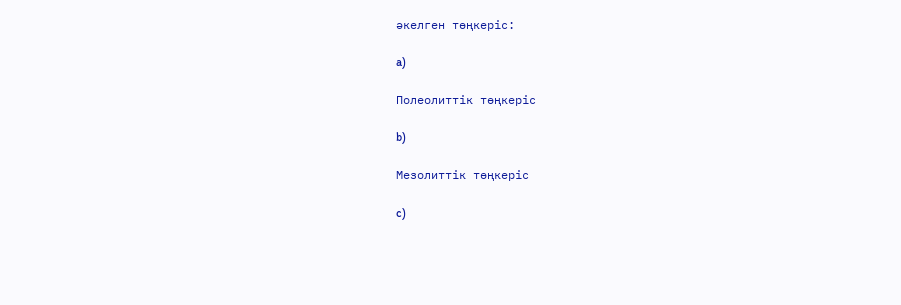әкелген төңкеріс:

a)

Полеолиттік төңкеріс

b)

Мезолиттік төңкеріс

c)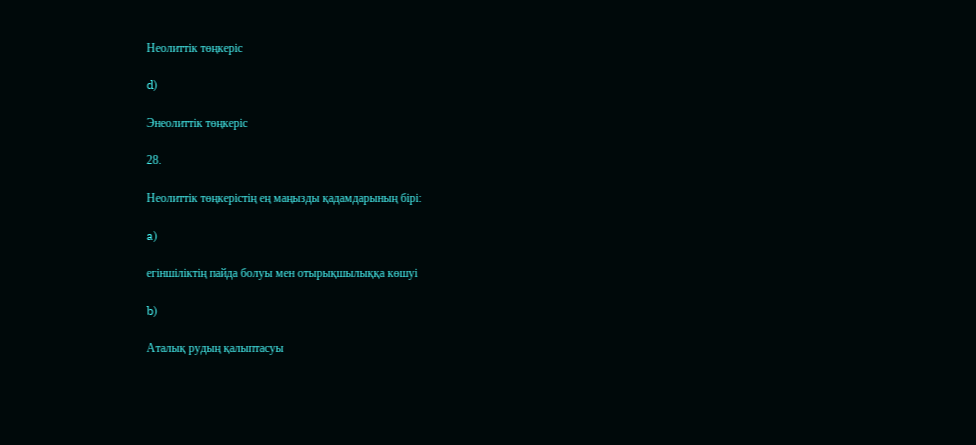Неолиттік төңкеріс

d)

Энеолиттік төңкеріс

28.

Неолиттік төңкерістің ең маңызды қадамдарының бірі:

a)

егіншіліктің пайда болуы мен отырықшылыққа көшуі

b)

Аталық рудың қалыптасуы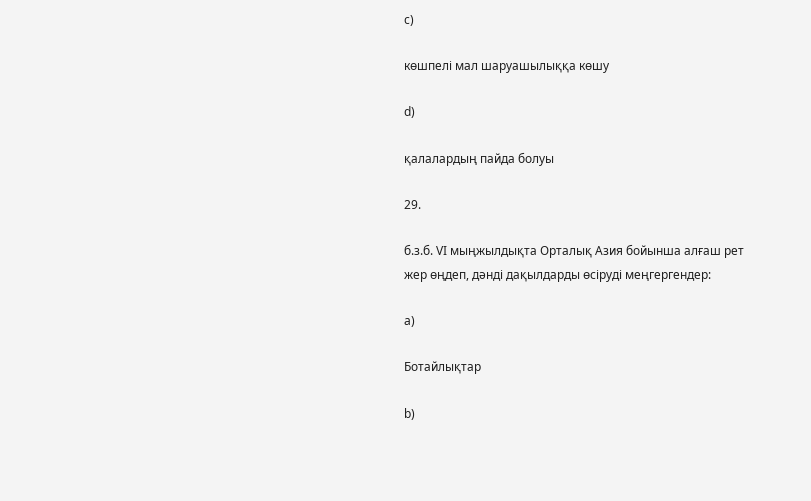c)

көшпелі мал шаруашылыққа көшу

d)

қалалардың пайда болуы

29.

б.з.б. VI мыңжылдықта Орталық Азия бойынша алғаш рет жер өңдеп, дәнді дақылдарды өсіруді меңгергендер:

a)

Ботайлықтар

b)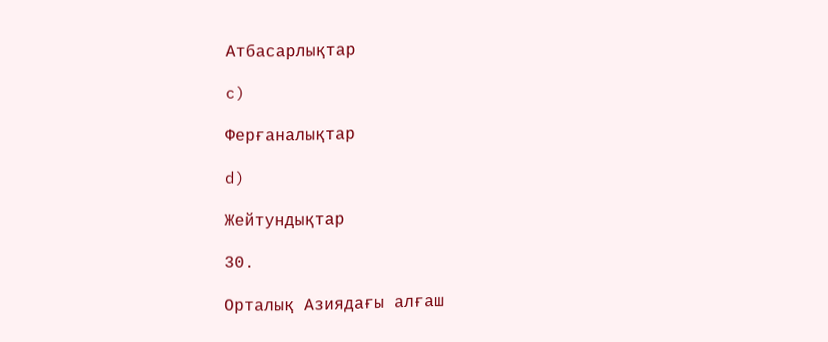Атбасарлықтар

c)

Ферғаналықтар

d)

Жейтундықтар

30.

Орталық Азиядағы алғаш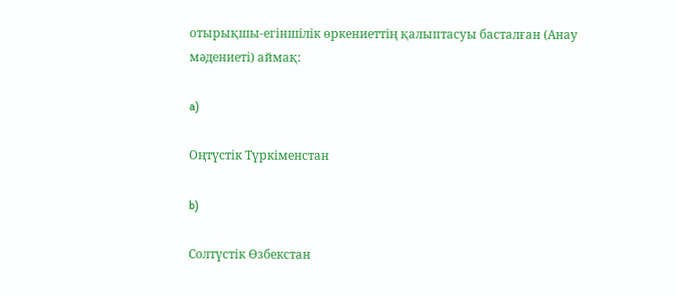отырықшы-егіншілік өркениеттің қалыптасуы басталған (Анау мәдениеті) аймақ:

a)

Оңтүстік Түркіменстан

b)

Солтүстік Өзбекстан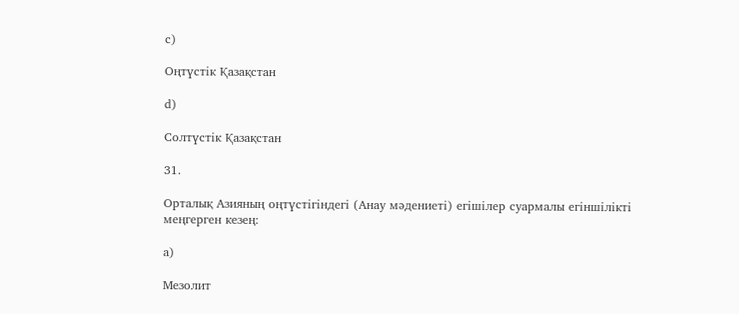c)

Оңтүстік Қазақстан

d)

Солтүстік Қазақстан

31.

Орталық Азияның оңтүстігіндегі (Анау мәдениеті) егішілер суармалы егіншілікті меңгерген кезең:

a)

Мезолит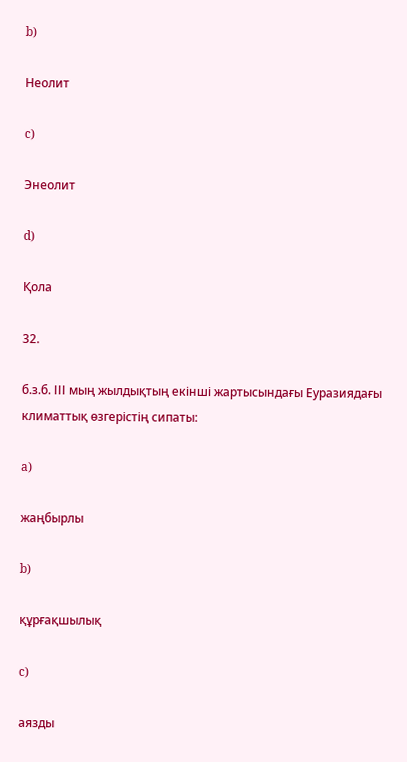b)

Неолит

c)

Энеолит

d)

Қола

32.

б.з.б. ІІІ мың жылдықтың екінші жартысындағы Еуразиядағы климаттық өзгерістің сипаты:

a)

жаңбырлы

b)

құрғақшылық

c)

аязды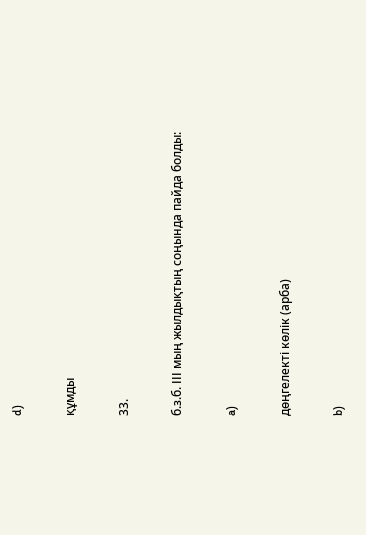d)

құмды

33.

б.з.б. ІІІ мың жылдықтың соңында пайда болды:

a)

дөңгелекті көлік (арба)

b)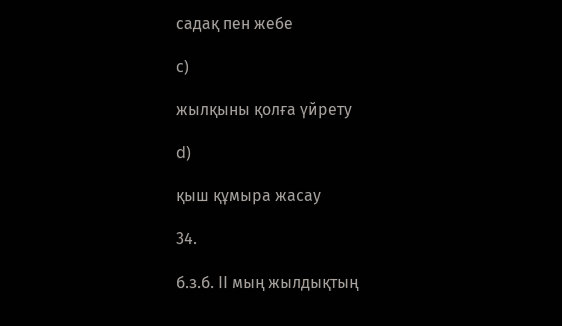садақ пен жебе

c)

жылқыны қолға үйрету

d)

қыш құмыра жасау

34.

б.з.б. ІІ мың жылдықтың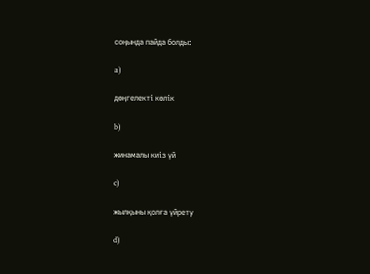соңында пайда болды:

a)

дөңгелекті көлік

b)

жинамалы киіз үй

c)

жылқыны қолға үйрету

d)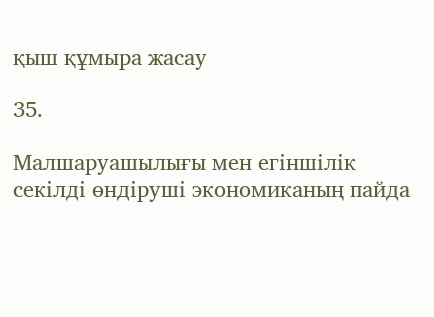қыш құмыра жасау

35.

Малшаруашылығы мен егіншілік секілді өндіруші экономиканың пайда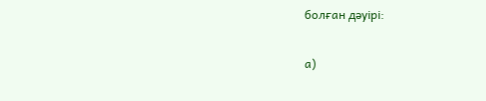болған дәуірі:

a)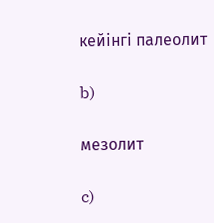кейінгі палеолит

b)

мезолит

c)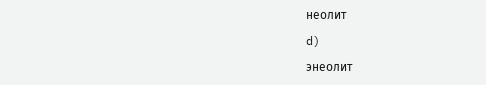неолит

d)

энеолит